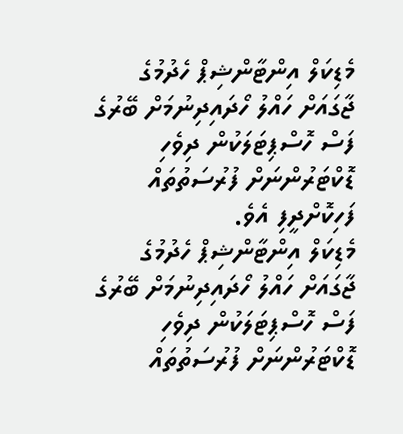މެޑިކަލް އިންޓާންޝިޕް ހެދުމުގެ ޖާގައަށް ހައްލު ހޯދައިދިނުމަށް ބޭރުގެ ފަސް ހޮސްޕިޓަލަކުން ދިވެހި ޑޮކްޓަރުންނަށް ފުރުސަތުތައް ފަހިކޮށްދީފި އެވެ.
މެޑިކަލް އިންޓާންޝިޕް ހެދުމުގެ ޖާގައަށް ހައްލު ހޯދައިދިނުމަށް ބޭރުގެ ފަސް ހޮސްޕިޓަލަކުން ދިވެހި ޑޮކްޓަރުންނަށް ފުރުސަތުތައް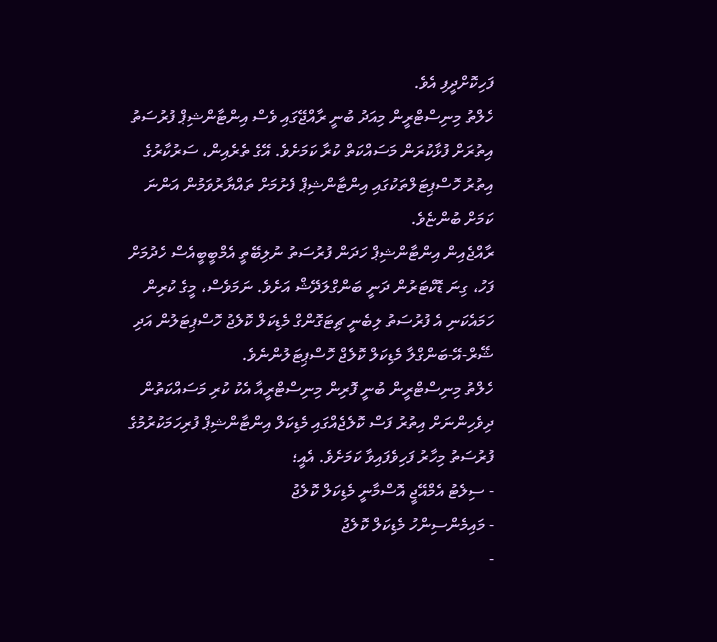ފަހިކޮށްދީފި އެވެ.
ހެލްތު މިނިސްޓްރީން މިއަދު ބުނީ ރާއްޖޭގައި ވެސް އިންޓާންޝިޕް ފުރުސަތު އިތުރަށް ފުޅާކުރަން މަސައްކަތް ކުރާ ކަމަށެވެ. އޭގެ ތެރެއިން، ސަރުކާރުގެ އިތުރު ހޮސްޕިޓަލްތަކުގައި އިންޓާންޝިޕް ފެށުމަށް ތައްޔާރުވަމުން އަންނަ ކަމަށް ބުންޏެވެ.
ރާއްޖެއިން އިންޓާންޝިޕް ހަދަން ފުރުސަތު ނުލިބޭތީ އެމްބީބީއެސް ހެދުމަށް ފަހު، ގިނަ ޑޮކްޓަރުން ދަނީ ބަންގްލަދޭޝް އަށެވެ. ނަމަވެސް، މީގެ ކުރިން ހަމައެކަނި އެ ފުރުސަތު ލިބެނީ ޗިޓަގޮންގް މެޑިކަލް ކޮލެޖު ހޮސްޕިޓަލުން އަދި ޝޭރް-އޭ-ބަންގްލާ މެޑިކަލް ކޮލެޖް ހޮސްޕިޓަލުންނެވެ.
ހެލްތު މިނިސްޓްރީން ބުނީ ފޮރިން މިނިސްޓްރީއާ އެކު ކުރި މަސައްކަތުން ދިވެހިންނަށް އިތުރު ފަސް ކޮލެޖެއްގައި މެޑިކަލް އިންޓާންޝިޕް ފުރިހަމަކުރުމުގެ ފުރުސަތު މިހާރު ފަހިވެފައިވާ ކަމަށެވެ. އެއީ؛
- ސިލެޓު އެމްއޭޖީ އޮސްމާނީ މެޑިކަލް ކޮލެޖު
- މައިމެންސިންހު މެޑިކަލް ކޮލެޖު
-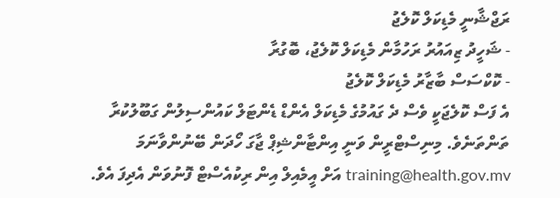ރަޖްޝާނީ މެޑިކަލް ކޮލެޖު
- ޝަހީދު ޒިއައުރު ރަހުމާން މެޑިކަލް ކޮލެޖު، ބޮގުރާ
- ކޮކްސަސް ބާޒާރު މެޑިކަލް ކޮލެޖު
އެ ފަސް ކޮލެޖަކީ ވެސް ދެ ގައުމުގެ މެޑިކަލް އެންޑް ޑެންޓަލް ކައުންސިލުން ގަބޫލުކުރާ ތަންތަނެވެ. މިނިސްޓްރީން ވަނީ އިންޓާންޝިޕް ޖާގަ ހޯދަން ބޭނުންވާނަމަ training@health.gov.mv އަށް އީމެއިލް އިން ރިކުއެސްޓް ފޮނުވަން އެދިފަ އެވެ.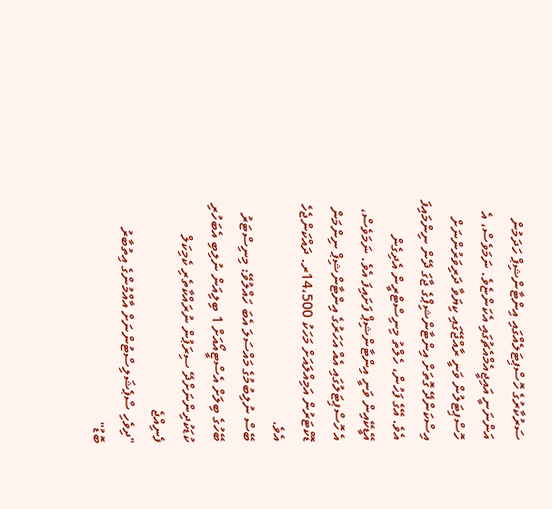ސަރުކާރުގެ ހޮސްޕިޓަލެއްގައި އިންޓާންޝިޕް ހަދަމުން އަންނަނީ އައިޖީއެމްއެޗުގައި އެކަންޏެވެ. ނަމަވެސް، އެ ހޮސްޕިޓަލުން ވަނީ ރާއްޖޭގައި ކިޔަވާ ދަރިވަރުންނަށް އިސްކަންދޭ ގޮތަށް އިންޓާންޝިޕްގެ ޖާގަ ދޭން ނިންމައިފަ އެވެ. އޭގެ ފަހުން، ހެލްތު މިނިސްޓްރީން އެދިގެން އޭޑީކޭއިން ވަނީ އިންޓާންޝިޕް ފަށައިފަ އެވެ. ނަމަވެސް، އެ ހޮސްޕިޓަލުގައި އެއް އަހަރުގެ އިންޓާންޝިޕް ނިންމަން ޑޮކްޓަރުން އަމިއްލައަށް މަހަކު 14،500ރ. ދައްކަންޖެހެ އެވެ.
ބޭސް ނުލިބުމުގެ މައްސަލަ އެބަ ހައްލުވޭ: މިނިސްޓަރު
ބޭހުގެ ބިލަށް އެސްޓީއޯއަށް 1 ބިލިއަން ނުލިބި އެބަހުރި
ކުޑަކުދިންނަށްދޭ ސިރަޕުން ނުރައްކާތެރި ކެމިކަލް ފެނިއްޖެ
"ދިވެހި ސްޕެޝަލިސްޓުންނަށް އާއްމުންގެ އިތުބާރު ބޮޑު"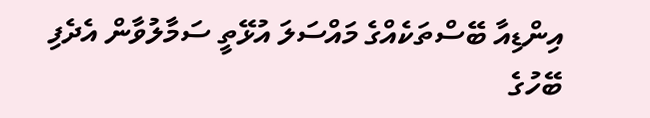އިންޑިއާ ބޭސްތަކެއްގެ މައްސަލަ އުޅޭތީ ސަމާލުވާން އެދެފި
ބޭހުގެ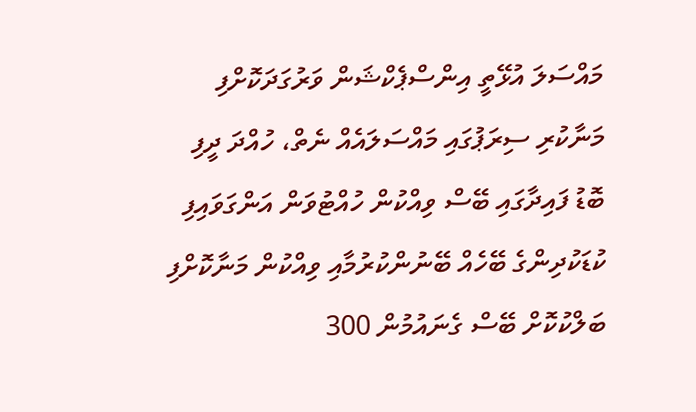މައްސަލަ އުޅޭތީ އިންސްޕެކްޝަން ވަރުގަދަކޮށްފި
މަނާކުރި ސިރަޕުގައި މައްސަލައެއް ނެތް، ހުއްދަ ދީފި
ބޮޑު ފައިދާގައި ބޭސް ވިއްކުން ހުއްޓުވަން އަންގަވައިފި
ކުޑަކުދިންގެ ބޭހެއް ބޭނުންކުރުމާއި ވިއްކުން މަނާކޮށްފި
ބަލްކުކޮށް ބޭސް ގެނައުމުން 300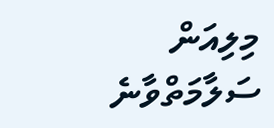މިލިއަން ސަލާމަތްވާނެ